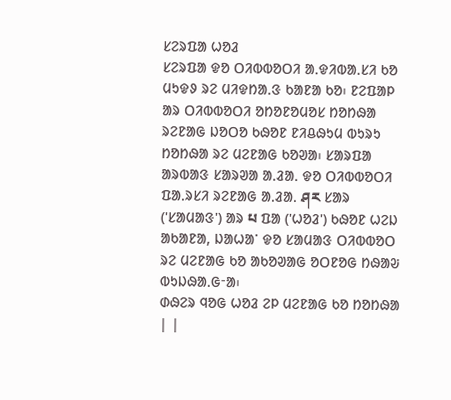ᱥᱮᱨᱯᱟ ᱦᱚᱲ
ᱥᱮᱨᱯᱟ ᱫᱚ ᱛᱤᱵᱵᱚᱛᱤ ᱟᱹᱫᱤᱵᱟᱹᱥᱤ ᱠᱚ ᱢᱩᱫᱽ ᱨᱮ ᱢᱤᱫᱴᱟᱹᱝ ᱠᱟᱱᱟ ᱠᱚ᱾ ᱱᱮᱯᱟᱞ ᱟᱨ ᱛᱤᱵᱵᱚᱛᱤ ᱚᱴᱚᱱᱚᱢᱚᱥ ᱴᱚᱴᱷᱟ ᱨᱮᱱᱟᱜ ᱡᱚᱛᱚ ᱠᱷᱚᱱ ᱱᱤᱪᱷᱩᱢ ᱵᱩᱨᱩ ᱴᱚᱴᱷᱟ ᱨᱮ ᱢᱮᱱᱟᱜ ᱠᱚᱣᱟ᱾ ᱥᱟᱨᱯᱟ ᱟᱨᱵᱟᱝ ᱥᱟᱨᱣᱟ ᱟᱹᱲᱟᱹ ᱫᱚ ᱛᱤᱵᱵᱚᱛᱤ ᱯᱟᱹᱨᱥᱤ ᱨᱮᱱᱟᱜ ᱟᱹᱲᱟᱹ ཤར ᱥᱟᱨ ('ᱥᱟᱢᱟᱝ') ᱟᱨ པ ᱯᱟ ('ᱦᱚᱲ') ᱠᱷᱚᱱ ᱦᱮᱡ ᱟᱠᱟᱱᱟ, ᱡᱟᱦᱟᱸ ᱫᱚ ᱥᱟᱢᱟᱝ ᱛᱤᱵᱵᱚᱛ ᱨᱮ ᱢᱮᱱᱟᱜ ᱠᱚ ᱟᱠᱚᱣᱟᱜ ᱚᱛᱱᱚᱜ ᱴᱷᱟᱶ ᱵᱩᱡᱷᱟᱹᱜᱼᱟ᱾
ᱰᱷᱮᱨ ᱧᱚᱜ ᱦᱚᱲ ᱮᱞ ᱢᱮᱱᱟᱜ ᱠᱚ ᱴᱚᱴᱷᱟ | |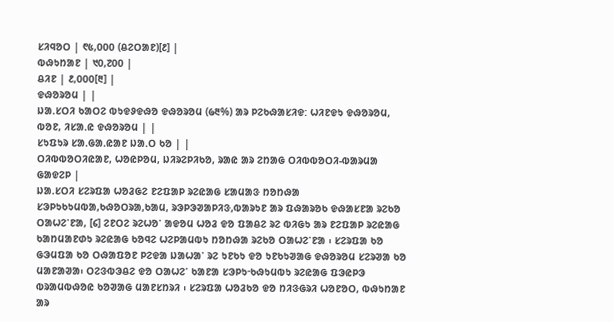ᱥᱤᱧᱚᱛ | ᱖᱕,᱐᱐᱐ (ᱪᱮᱛᱟᱱ)[᱒] |
ᱵᱷᱩᱴᱟᱱ | ᱑᱐,᱗᱐᱐ |
ᱪᱤᱱ | ᱒,᱐᱐᱐[᱓] |
ᱫᱷᱚᱨᱚᱢ | |
ᱡᱟᱹᱥᱛᱤ ᱠᱟᱛᱮ ᱵᱩᱫᱽᱫᱷᱚ ᱫᱷᱚᱨᱚᱢ (᱙᱓%) ᱟᱨ ᱞᱮᱠᱷᱟᱥᱤᱫ: ᱦᱤᱱᱫᱩ ᱫᱷᱚᱨᱚᱢ, ᱵᱚᱱ, ᱤᱥᱟᱹᱭ ᱫᱷᱚᱨᱚᱢ | |
ᱥᱩᱯᱩᱨ ᱥᱟᱹᱜᱟᱹᱭᱟᱱ ᱡᱟᱹᱛ ᱠᱚ | |
ᱛᱤᱵᱵᱚᱛᱤᱭᱟᱱ, ᱦᱚᱭᱞᱚᱢ, ᱡᱤᱨᱮᱞᱤᱠᱚ, ᱨᱟᱭ ᱟᱨ ᱮᱴᱟᱜ ᱛᱤᱵᱵᱚᱛᱤ-ᱵᱟᱨᱢᱟ ᱜᱟᱫᱮᱞ |
ᱡᱟᱹᱥᱛᱤ ᱥᱮᱨᱯᱟ ᱦᱚᱲᱜᱮ ᱱᱮᱯᱟᱞ ᱨᱮᱭᱟᱜ ᱥᱟᱢᱟᱝ ᱴᱚᱴᱷᱟ ᱥᱳᱞᱩᱠᱩᱢᱵᱟ,ᱠᱷᱚᱛᱨᱟ,ᱠᱟᱢ, ᱨᱳᱞᱳᱣᱟᱞᱤᱝ,ᱵᱟᱨᱩᱱ ᱟᱨ ᱯᱷᱟᱨᱚᱠ ᱫᱷᱟᱥᱱᱟ ᱨᱮᱠᱚ ᱛᱟᱦᱮᱸᱱᱟ, [᱔] ᱮᱱᱛᱮ ᱨᱮᱦᱚᱸ ᱟᱫᱚᱢ ᱦᱚᱲ ᱫᱚ ᱯᱟᱪᱮ ᱨᱮ ᱵᱤᱜᱩ ᱟᱨ ᱱᱮᱯᱟᱞ ᱨᱮᱭᱟᱜ ᱠᱟᱴᱢᱟᱱᱰᱩ ᱨᱮᱭᱟᱜ ᱠᱚᱧᱮ ᱦᱮᱞᱟᱢᱵᱩ ᱴᱚᱴᱷᱟ ᱨᱮᱠᱚ ᱛᱟᱦᱮᱸᱱᱟ ᱾ ᱥᱮᱨᱯᱟ ᱠᱚ ᱜᱳᱢᱯᱟ ᱠᱚ ᱛᱷᱟᱯᱚᱱ ᱞᱮᱫᱟ ᱡᱟᱦᱟᱸ ᱨᱮ ᱩᱱᱠᱩ ᱫᱚ ᱩᱱᱠᱩᱣᱟᱜ ᱫᱷᱚᱨᱚᱢ ᱥᱮᱨᱣᱟ ᱠᱚ ᱢᱟᱱᱟᱣᱟ᱾ ᱛᱮᱝᱵᱳᱪᱮ ᱫᱚ ᱛᱟᱦᱮᱸ ᱠᱟᱱᱟ ᱥᱳᱞᱩᱼᱠᱷᱩᱢᱵᱩ ᱨᱮᱭᱟᱜ ᱯᱳᱭᱞᱳ ᱵᱨᱟᱢᱵᱷᱚᱭ ᱠᱚᱣᱟᱜ ᱢᱟᱱᱥᱴᱨᱤ ᱾ ᱥᱮᱨᱯᱟ ᱦᱚᱲᱠᱚ ᱫᱚ ᱴᱤᱝᱜᱨᱤ ᱦᱚᱱᱚᱛ, ᱵᱷᱩᱴᱟᱱ ᱟᱨ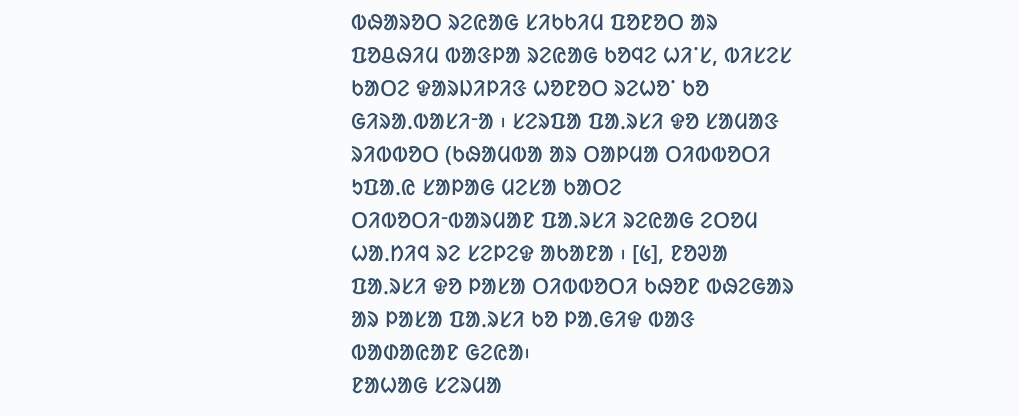ᱵᱷᱟᱨᱚᱛ ᱨᱮᱭᱟᱜ ᱥᱤᱠᱠᱤᱢ ᱯᱚᱱᱚᱛ ᱟᱨ ᱯᱚᱪᱷᱤᱢ ᱵᱟᱝᱞᱟ ᱨᱮᱭᱟᱜ ᱠᱚᱧᱮ ᱦᱤᱸᱥ, ᱵᱤᱥᱮᱥ ᱠᱟᱛᱮ ᱫᱟᱨᱡᱤᱞᱤᱝ ᱦᱚᱱᱚᱛ ᱨᱮᱦᱚᱸ ᱠᱚ ᱜᱤᱨᱟᱹᱵᱟᱥᱤᱼᱟ ᱾ ᱥᱮᱨᱯᱟ ᱯᱟᱹᱨᱥᱤ ᱫᱚ ᱥᱟᱢᱟᱝ ᱨᱤᱵᱵᱚᱛ (ᱠᱷᱟᱢᱵᱟ ᱟᱨ ᱛᱟᱞᱢᱟ ᱛᱤᱵᱵᱚᱛᱤ ᱩᱯᱟᱹᱭ ᱥᱟᱞᱟᱜ ᱢᱮᱥᱟ ᱠᱟᱛᱮ ᱛᱤᱵᱚᱛᱤᱼᱵᱟᱨᱢᱟᱱ ᱯᱟᱹᱨᱥᱤ ᱨᱮᱭᱟᱜ ᱮᱛᱚᱢ ᱦᱟᱹᱴᱤᱧ ᱨᱮ ᱥᱮᱞᱮᱫ ᱟᱠᱟᱱᱟ ᱾ [᱕], ᱱᱚᱣᱟ ᱯᱟᱹᱨᱥᱤ ᱫᱚ ᱞᱟᱥᱟ ᱛᱤᱵᱵᱚᱛᱤ ᱠᱷᱚᱱ ᱵᱷᱮᱜᱟᱨ ᱟᱨ ᱞᱟᱥᱟ ᱯᱟᱹᱨᱥᱤ ᱠᱚ ᱞᱟᱹᱜᱤᱫ ᱵᱟᱝ ᱵᱟᱰᱟᱭᱟᱱ ᱜᱮᱭᱟ᱾
ᱱᱟᱦᱟᱜ ᱥᱮᱨᱢᱟ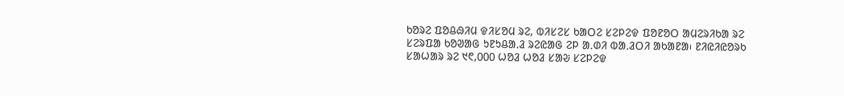ᱠᱚᱨᱮ ᱯᱚᱪᱷᱤᱢ ᱫᱤᱥᱚᱢ ᱨᱮ, ᱵᱤᱥᱮᱥ ᱠᱟᱛᱮ ᱥᱮᱞᱮᱫ ᱯᱚᱱᱚᱛ ᱟᱢᱮᱨᱤᱠᱟ ᱨᱮ ᱥᱮᱨᱯᱟ ᱠᱚᱣᱟᱜ ᱩᱱᱩᱪᱟᱹᱲ ᱨᱮᱭᱟᱜ ᱮᱞ ᱟᱹᱰᱤ ᱵᱟᱹᱲᱛᱤ ᱟᱠᱟᱱᱟ᱾ ᱱᱤᱭᱤᱭᱚᱨᱠ ᱥᱟᱦᱟᱨ ᱨᱮ ᱑᱖,᱐᱐᱐ ᱦᱚᱲ ᱦᱚᱲ ᱥᱟᱶ ᱥᱮᱞᱮᱫ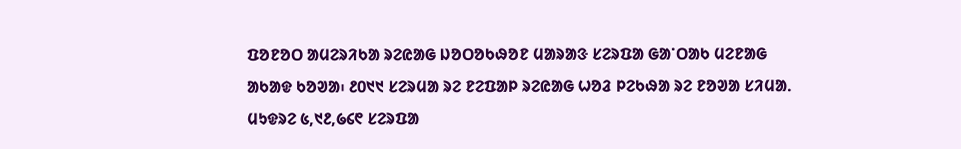ᱯᱚᱱᱚᱛ ᱟᱢᱮᱨᱤᱠᱟ ᱨᱮᱭᱟᱜ ᱡᱚᱛᱚᱠᱷᱚᱱ ᱢᱟᱨᱟᱝ ᱥᱮᱨᱯᱟ ᱜᱟᱸᱛᱟᱠ ᱢᱮᱱᱟᱜ ᱟᱠᱟᱫ ᱠᱚᱣᱟ᱾ ᱒᱐᱑᱑ ᱥᱮᱨᱢᱟ ᱨᱮ ᱱᱮᱯᱟᱞ ᱨᱮᱭᱟᱜ ᱦᱚᱲ ᱞᱮᱠᱷᱟ ᱨᱮ ᱱᱚᱣᱟ ᱥᱤᱢᱟᱹ ᱢᱩᱫᱨᱮ ᱕,᱑᱒,᱙᱔᱖ ᱥᱮᱨᱯᱟ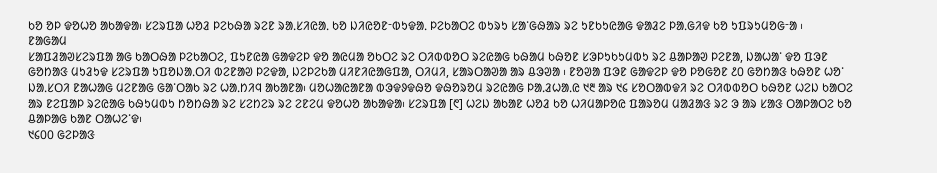ᱠᱚ ᱚᱞ ᱫᱚᱦᱚ ᱟᱠᱟᱫᱟ᱾ ᱥᱮᱨᱯᱟ ᱦᱚᱲ ᱞᱮᱠᱷᱟ ᱨᱮᱱ ᱨᱟᱹᱥᱤᱭᱟᱹ ᱠᱚ ᱡᱤᱭᱚᱱᱼᱵᱩᱫᱟᱹ ᱞᱮᱠᱟᱛᱮ ᱵᱩᱨᱩ ᱥᱟᱸᱜᱷᱟᱨ ᱨᱮ ᱩᱱᱠᱩᱭᱟᱜ ᱫᱟᱲᱮ ᱞᱟᱹᱜᱤᱫ ᱠᱚ ᱩᱯᱨᱩᱢᱚᱜᱼᱟ ᱾
ᱱᱟᱜᱟᱢ
ᱥᱟᱯᱲᱟᱣᱥᱮᱨᱯᱟ ᱟᱜ ᱠᱟᱛᱷᱟ ᱞᱮᱠᱟᱛᱮ, ᱯᱩᱱᱭᱟ ᱜᱟᱫᱮᱞ ᱫᱚ ᱟᱭᱢᱟ ᱚᱠᱛᱮ ᱨᱮ ᱛᱤᱵᱵᱚᱛ ᱨᱮᱭᱟᱜ ᱠᱷᱟᱢ ᱠᱷᱚᱱ ᱥᱳᱞᱩᱠᱩᱢᱵᱩ ᱨᱮ ᱪᱟᱞᱟᱣ ᱞᱮᱱᱟ, ᱡᱟᱦᱟᱸ ᱫᱚ ᱯᱳᱱ ᱜᱚᱴᱟᱝ ᱢᱩᱲᱩᱫ ᱥᱮᱨᱯᱟ ᱩᱯᱚᱡᱟᱹᱛᱤ ᱵᱮᱱᱟᱣ ᱞᱮᱫᱟ, ᱡᱮᱞᱮᱠᱟ ᱢᱤᱱᱤᱭᱟᱜᱯᱟ, ᱛᱤᱢᱤ, ᱥᱟᱨᱛᱟᱣᱟ ᱟᱨ ᱪᱳᱣᱟ ᱾ ᱱᱚᱣᱟ ᱯᱳᱱ ᱜᱟᱫᱮᱞ ᱫᱚ ᱞᱚᱜᱚᱱ ᱒᱐ ᱜᱚᱴᱟᱝ ᱠᱷᱚᱱ ᱦᱚᱸ ᱡᱟᱹᱥᱛᱤ ᱱᱟᱦᱟᱜ ᱢᱮᱱᱟᱜ ᱜᱟᱸᱛᱟᱠ ᱨᱮ ᱦᱟᱹᱴᱤᱧ ᱟᱠᱟᱱᱟ᱾ ᱢᱚᱦᱟᱭᱟᱱᱟ ᱵᱳᱫᱽᱫᱷᱚ ᱫᱷᱚᱨᱚᱢ ᱨᱮᱭᱟᱜ ᱞᱟᱹᱲᱦᱟᱹᱭ ᱑᱓ ᱟᱨ ᱑᱔ ᱥᱚᱛᱟᱵᱫᱤ ᱨᱮ ᱛᱤᱵᱵᱚᱛ ᱠᱷᱚᱱ ᱦᱮᱡ ᱠᱟᱛᱮ ᱟᱨ ᱱᱮᱯᱟᱞ ᱨᱮᱭᱟᱜ ᱠᱷᱩᱢᱵᱩ ᱴᱚᱴᱷᱟ ᱨᱮ ᱥᱮᱴᱮᱨ ᱨᱮ ᱮᱱᱮᱢ ᱫᱚᱦᱚ ᱟᱠᱟᱫᱟ᱾ ᱥᱮᱨᱯᱟ [᱖] ᱦᱮᱡ ᱟᱠᱟᱱ ᱦᱚᱲ ᱠᱚ ᱦᱤᱢᱟᱞᱚᱭ ᱯᱟᱨᱚᱢ ᱢᱟᱲᱟᱝ ᱨᱮ ᱳ ᱟᱨ ᱥᱟᱝ ᱛᱟᱞᱟᱛᱮ ᱠᱚ ᱪᱟᱞᱟᱜ ᱠᱟᱱ ᱛᱟᱦᱮᱸᱫ᱾
᱑᱔᱐᱐ ᱜᱮᱞᱟᱝ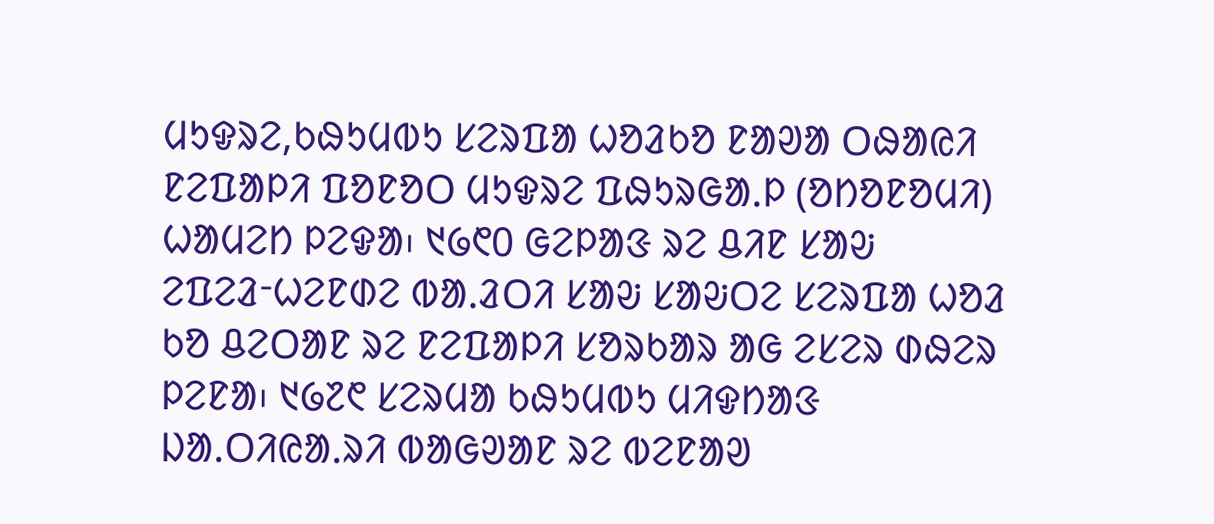ᱢᱩᱫᱨᱮ,ᱠᱷᱩᱢᱵᱩ ᱥᱮᱨᱯᱟ ᱦᱚᱲᱠᱚ ᱱᱟᱣᱟ ᱛᱷᱟᱭᱤ ᱱᱮᱯᱟᱞᱤ ᱯᱚᱱᱚᱛ ᱢᱩᱫᱨᱮ ᱯᱷᱩᱨᱜᱟᱹᱞ (ᱚᱴᱚᱱᱚᱢᱤ) ᱦᱟᱢᱮᱴ ᱞᱮᱫᱟ᱾ ᱑᱙᱖᱐ ᱜᱮᱞᱟᱝ ᱨᱮ ᱪᱤᱱ ᱥᱟᱶ ᱮᱯᱮᱲᱼᱦᱮᱱᱰᱮ ᱵᱟᱹᱲᱛᱤ ᱥᱟᱶ ᱥᱟᱶᱛᱮ ᱥᱮᱨᱯᱟ ᱦᱚᱲ ᱠᱚ ᱪᱮᱛᱟᱱ ᱨᱮ ᱱᱮᱯᱟᱞᱤ ᱥᱚᱨᱠᱟᱨ ᱟᱜ ᱮᱥᱮᱨ ᱰᱷᱮᱨ ᱞᱮᱱᱟ᱾ ᱑᱙᱗᱖ ᱥᱮᱨᱢᱟ ᱠᱷᱩᱢᱵᱩ ᱢᱤᱫᱴᱟᱝ ᱡᱟᱹᱛᱤᱭᱟᱹᱨᱤ ᱵᱟᱜᱣᱟᱱ ᱨᱮ ᱵᱮᱱᱟᱣ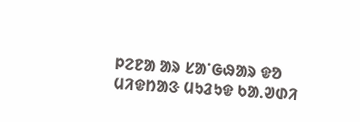ᱞᱮᱱᱟ ᱟᱨ ᱥᱟᱸᱜᱷᱟᱨ ᱫᱚ ᱢᱤᱫᱴᱟᱝ ᱢᱩᱲᱩᱫ ᱠᱟᱹᱣᱰᱤ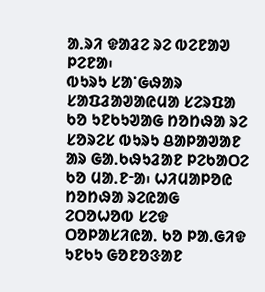ᱟᱹᱨᱤ ᱫᱟᱲᱮ ᱨᱮ ᱵᱮᱱᱟᱣ ᱞᱮᱱᱟ᱾
ᱵᱩᱨᱩ ᱥᱟᱸᱜᱷᱟᱨ
ᱥᱟᱯᱲᱟᱣᱟᱭᱢᱟ ᱥᱮᱨᱯᱟ ᱠᱚ ᱩᱱᱠᱩᱣᱟᱜ ᱴᱚᱴᱷᱟ ᱨᱮ ᱥᱚᱨᱮᱥ ᱵᱩᱨᱩ ᱪᱟᱞᱟᱣᱟᱱ ᱟᱨ ᱜᱟᱹᱠᱷᱩᱲᱟᱱ ᱞᱮᱠᱟᱛᱮ ᱠᱚ ᱢᱟᱹᱱᱼᱟ᱾ ᱦᱤᱢᱟᱞᱚᱭ ᱴᱚᱴᱷᱟ ᱨᱮᱭᱟᱜ ᱮᱛᱚᱦᱚᱵ ᱥᱮᱫ ᱛᱚᱞᱟᱥᱤᱭᱟᱹ ᱠᱚ ᱞᱟᱹᱜᱤᱫ ᱩᱱᱠᱩ ᱜᱚᱱᱚᱝᱟᱱ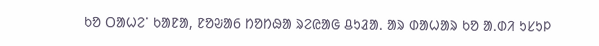ᱠᱚ ᱛᱟᱦᱮᱸ ᱠᱟᱱᱟ, ᱱᱚᱶᱟ6 ᱴᱚᱴᱷᱟ ᱨᱮᱭᱟᱜ ᱪᱩᱲᱟᱹ ᱟᱨ ᱰᱟᱦᱟᱨ ᱠᱚ ᱟᱹᱰᱤ ᱩᱥᱩᱞ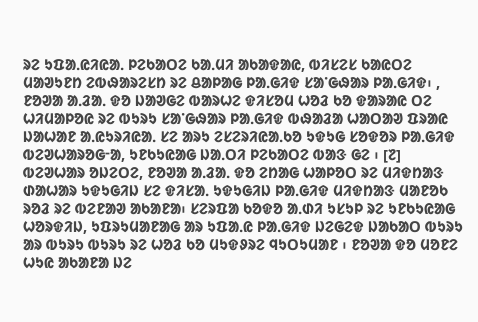ᱨᱮ ᱩᱯᱟᱹᱭᱤᱭᱟᱹ ᱞᱮᱠᱟᱛᱮ ᱠᱟᱹᱢᱤ ᱟᱠᱟᱫᱟᱭ, ᱵᱤᱥᱮᱥ ᱠᱟᱭᱛᱮ ᱢᱟᱣᱩᱱᱴ ᱮᱵᱷᱟᱨᱮᱥᱴ ᱨᱮ ᱪᱟᱞᱟᱜ ᱞᱟᱹᱜᱤᱫ ᱥᱟᱸᱜᱷᱟᱨ ᱞᱟᱹᱜᱤᱫ᱾ , ᱱᱚᱣᱟ ᱟᱹᱲᱟᱹ ᱫᱚ ᱡᱟᱣᱜᱮ ᱵᱟᱨᱦᱮ ᱫᱤᱥᱚᱢ ᱦᱚᱲ ᱠᱚ ᱫᱟᱨᱟᱭ ᱛᱮ ᱦᱤᱢᱟᱞᱚᱭ ᱨᱮ ᱵᱩᱨᱩ ᱥᱟᱸᱜᱷᱟᱨ ᱞᱟᱹᱜᱤᱫ ᱵᱷᱟᱲᱟ ᱦᱟᱛᱟᱣ ᱯᱨᱟᱭ ᱡᱟᱦᱟᱱ ᱟᱹᱭᱩᱨᱤᱭᱟᱹ ᱥᱮ ᱟᱨᱩ ᱮᱥᱮᱨᱤᱭᱟᱹᱠᱚ ᱩᱫᱩᱜ ᱥᱚᱫᱚᱨ ᱞᱟᱹᱜᱤᱫ ᱵᱮᱣᱦᱟᱨᱚᱜᱼᱟ, ᱩᱱᱠᱩᱭᱟᱜ ᱡᱟᱹᱛᱤ ᱞᱮᱠᱟᱛᱮ ᱵᱟᱝ ᱜᱮ ᱾ [᱗] ᱵᱮᱣᱦᱟᱨ ᱚᱡᱮᱛᱮ, ᱱᱚᱣᱟ ᱟᱹᱲᱟᱹ ᱫᱚ ᱮᱴᱟᱜ ᱦᱟᱞᱚᱛ ᱨᱮ ᱢᱤᱫᱴᱟᱝ ᱰᱟᱦᱟᱨ ᱩᱫᱩᱜᱤᱡ ᱥᱮ ᱫᱤᱥᱟᱹ ᱩᱫᱩᱜᱤᱡ ᱞᱟᱹᱜᱤᱫ ᱢᱤᱫᱴᱟᱝ ᱢᱟᱱᱚᱠ ᱨᱚᱲ ᱨᱮ ᱵᱮᱱᱟᱣ ᱟᱠᱟᱱᱟ᱾ ᱥᱮᱨᱯᱟ ᱠᱚᱫᱚ ᱟᱹᱰᱤ ᱩᱥᱩᱞ ᱨᱮ ᱩᱱᱠᱩᱭᱟᱜ ᱦᱚᱨᱫᱤᱡ, ᱩᱯᱨᱩᱢᱟᱱᱟᱜ ᱟᱨ ᱩᱯᱟᱹᱭ ᱞᱟᱹᱜᱤᱫ ᱡᱮᱜᱮᱫ ᱡᱟᱠᱟᱛ ᱵᱩᱨᱩ ᱟᱨ ᱵᱩᱨᱩ ᱵᱩᱨᱩ ᱨᱮ ᱦᱚᱲ ᱠᱚ ᱢᱩᱫᱽᱨᱮ ᱧᱩᱛᱩᱢᱟᱱ ᱾ ᱱᱚᱣᱟ ᱫᱚ ᱢᱚᱱᱮ ᱦᱩᱭ ᱟᱠᱟᱱᱟ ᱡᱮ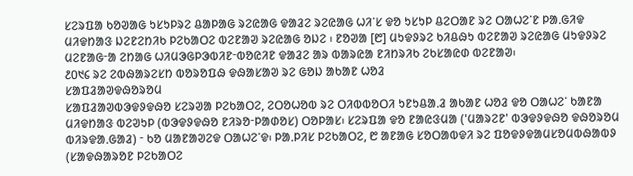ᱥᱮᱨᱯᱟ ᱠᱚᱣᱟᱜ ᱩᱥᱩᱞᱨᱮ ᱪᱟᱞᱟᱜ ᱨᱮᱭᱟᱜ ᱫᱟᱲᱮ ᱨᱮᱭᱟᱜ ᱦᱤᱸᱥ ᱫᱚ ᱩᱥᱩᱞ ᱪᱮᱛᱟᱱ ᱨᱮ ᱛᱟᱦᱮᱸᱱ ᱞᱟᱹᱜᱤᱫ ᱢᱤᱫᱴᱟᱝ ᱡᱮᱱᱮᱴᱤᱠ ᱞᱮᱠᱟᱛᱮ ᱵᱮᱱᱟᱣ ᱨᱮᱭᱟᱜ ᱚᱡᱮ ᱾ ᱱᱚᱣᱟ [᱘] ᱢᱩᱫᱽᱨᱮ ᱠᱤᱪᱷᱩ ᱵᱮᱱᱟᱣ ᱨᱮᱭᱟᱜ ᱢᱩᱫᱽᱨᱮ ᱢᱮᱱᱟᱜᱼᱟ ᱮᱴᱟᱜ ᱦᱤᱢᱳᱜᱞᱳᱵᱤᱱᱼᱵᱚᱭᱤᱱ ᱫᱟᱲᱮ ᱟᱨ ᱵᱟᱨᱭᱟ ᱱᱤᱴᱨᱤᱠ ᱮᱠᱥᱟᱭᱰ ᱵᱮᱱᱟᱣ᱾
᱒᱐᱑᱔ ᱨᱮ ᱮᱵᱷᱟᱨᱮᱥᱴ ᱵᱚᱨᱚᱯᱷ ᱫᱷᱟᱥᱟᱣ ᱨᱮ ᱜᱚᱡ ᱟᱠᱟᱱ ᱦᱚᱲ
ᱥᱟᱯᱲᱟᱣᱫᱷᱚᱨᱚᱢ
ᱥᱟᱯᱲᱟᱣᱵᱳᱫᱽᱫᱷᱚ ᱥᱮᱨᱣᱟ ᱞᱮᱠᱟᱛᱮ, ᱮᱛᱚᱦᱚᱵ ᱨᱮ ᱛᱤᱵᱵᱚᱛᱤ ᱩᱱᱩᱪᱟᱹᱲ ᱟᱠᱟᱱ ᱦᱚᱲ ᱫᱚ ᱛᱟᱦᱮᱸ ᱠᱟᱱᱟ ᱢᱤᱫᱴᱟᱝ ᱵᱮᱣᱩᱞ (ᱵᱳᱫᱽᱫᱷᱚ ᱱᱤᱨᱚᱼᱞᱟᱰᱚᱥ) ᱛᱚᱞᱟᱥ᱾ ᱥᱮᱨᱯᱟ ᱫᱚ ᱱᱟᱭᱝᱢᱟ ('ᱢᱟᱨᱮᱱ' ᱵᱳᱫᱽᱫᱷᱚ ᱫᱷᱚᱨᱚᱢ ᱵᱤᱨᱫᱟᱹᱜᱟᱲ) ᱼ ᱠᱚ ᱢᱟᱱᱟᱣᱮᱫ ᱛᱟᱦᱮᱸᱫ᱾ ᱞᱟᱹᱞᱤᱥ ᱞᱮᱠᱟᱛᱮ, ᱘ ᱟᱱᱟᱜ ᱥᱚᱛᱟᱵᱫᱤ ᱨᱮ ᱯᱚᱫᱽᱫᱟᱢᱥᱚᱢᱵᱷᱟᱵᱽ (ᱥᱟᱫᱷᱟᱨᱚᱱ ᱞᱮᱠᱟᱛᱮ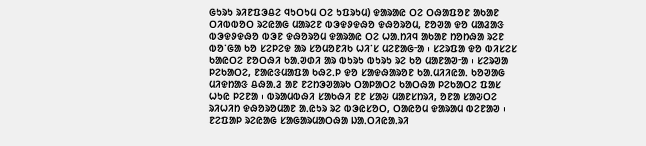ᱜᱩᱨᱩ ᱨᱤᱱᱯᱳᱪᱮ ᱧᱩᱛᱩᱢ ᱛᱮ ᱩᱯᱨᱩᱢ) ᱫᱟᱨᱟᱭ ᱛᱮ ᱛᱷᱟᱯᱚᱱ ᱟᱠᱟᱱ ᱛᱤᱵᱵᱚᱛ ᱨᱮᱭᱟᱜ ᱢᱟᱨᱮᱱ ᱵᱳᱫᱽᱫᱷᱚ ᱫᱷᱚᱨᱚᱢ, ᱱᱚᱣᱟ ᱫᱚ ᱢᱟᱲᱟᱝ ᱵᱳᱫᱽᱫᱷᱚ ᱵᱳᱱ ᱫᱷᱚᱨᱚᱢ ᱫᱟᱨᱟᱭ ᱛᱮ ᱦᱟᱹᱴᱤᱧ ᱟᱠᱟᱱ ᱴᱚᱴᱷᱟ ᱨᱮᱱ ᱵᱚᱸᱜᱟ ᱠᱚ ᱥᱮᱞᱮᱫ ᱟᱨ ᱥᱚᱢᱚᱱᱤᱠ ᱦᱤᱸᱥ ᱢᱮᱱᱟᱜᱼᱟ ᱾ ᱥᱮᱨᱯᱟ ᱫᱚ ᱵᱤᱥᱮᱥ ᱠᱟᱭᱛᱮ ᱱᱚᱛᱷᱤ ᱠᱟᱹᱣᱰᱤ ᱟᱨ ᱵᱩᱨᱩ ᱵᱩᱨᱩ ᱨᱮ ᱠᱚ ᱢᱟᱱᱟᱣᱼᱟ ᱾ ᱥᱮᱨᱣᱟ ᱞᱮᱠᱟᱛᱮ, ᱱᱟᱭᱝᱢᱟᱯᱟ ᱠᱷᱮᱹᱞ ᱫᱚ ᱥᱟᱫᱷᱟᱨᱚᱱ ᱠᱟᱹᱢᱤᱤᱭᱟᱹ ᱠᱚᱣᱟᱜ ᱢᱤᱫᱴᱟᱝ ᱪᱷᱟᱹᱲ ᱟᱱ ᱱᱮᱴᱳᱣᱟᱨᱠ ᱛᱟᱞᱟᱛᱮ ᱠᱟᱛᱷᱟ ᱞᱮᱠᱟᱛᱮ ᱯᱟᱥ ᱦᱩᱭ ᱞᱮᱱᱟ ᱾ ᱵᱨᱟᱢᱵᱷᱤ ᱥᱟᱠᱷᱤ ᱱᱱ ᱥᱟᱶ ᱢᱟᱱᱥᱴᱨᱤ, ᱚᱱᱟ ᱥᱟᱶᱛᱮ ᱨᱤᱦᱤᱴ ᱫᱷᱚᱨᱚᱢᱟᱱ ᱟᱹᱭᱩᱨ ᱨᱮ ᱵᱳᱭᱥᱚᱛ, ᱛᱟᱭᱚᱢ ᱫᱟᱨᱟᱢ ᱵᱮᱱᱟᱣ ᱾
ᱱᱮᱯᱟᱞ ᱨᱮᱭᱟᱜ ᱥᱟᱜᱟᱨᱢᱟᱛᱷᱟ ᱡᱟᱹᱛᱤᱭᱟᱹᱨᱤ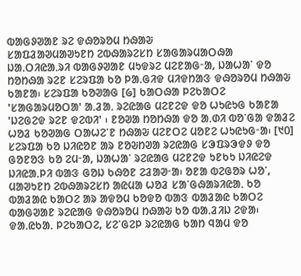ᱵᱟᱜᱽᱣᱟᱱ ᱨᱮ ᱫᱷᱚᱨᱚᱢ ᱴᱷᱟᱶ
ᱥᱟᱯᱲᱟᱣᱢᱟᱣᱩᱱᱴ ᱮᱵᱷᱟᱨᱮᱥᱴ ᱥᱟᱜᱟᱨᱢᱟᱛᱷᱟ ᱡᱟᱹᱛᱤᱭᱟᱹᱨᱤ ᱵᱟᱜᱽᱣᱟᱱ ᱢᱩᱫᱨᱮ ᱢᱮᱱᱟᱜᱼᱟ, ᱡᱟᱦᱟᱸ ᱫᱚ ᱴᱚᱴᱷᱟ ᱨᱮᱱ ᱥᱮᱨᱯᱟ ᱠᱚ ᱞᱟᱹᱜᱤᱫ ᱢᱤᱫᱴᱟᱝ ᱫᱷᱚᱨᱚᱢ ᱴᱷᱟᱶ ᱠᱟᱱᱟ᱾ ᱥᱮᱨᱯᱟ ᱠᱚᱣᱟᱜ [᱙] ᱠᱟᱛᱷᱟ ᱞᱮᱠᱟᱛᱮ 'ᱥᱟᱜᱟᱨᱢᱚᱛᱟ' ᱟᱹᱲᱟᱹ ᱨᱮᱭᱟᱜ ᱢᱮᱱᱮᱫ ᱫᱚ ᱦᱩᱭᱩᱜ ᱠᱟᱱᱟ 'ᱡᱮᱜᱮᱫ ᱨᱮᱱ ᱫᱮᱵᱤ' ᱾ ᱱᱚᱣᱟ ᱴᱚᱴᱷᱟ ᱫᱚ ᱟᱹᱰᱤ ᱵᱚᱸᱜᱟ ᱫᱟᱲᱮ ᱦᱚᱲ ᱠᱚᱣᱟᱜ ᱛᱟᱦᱮᱸᱱ ᱴᱷᱟᱶ ᱢᱮᱱᱛᱮ ᱢᱚᱱᱮ ᱦᱩᱭᱩᱜᱼᱟ᱾ [᱑᱐] ᱥᱮᱨᱯᱟ ᱠᱚ ᱡᱤᱭᱚᱱ ᱟᱨ ᱱᱚᱶᱴᱣᱟ ᱨᱮᱭᱟᱜ ᱥᱳᱯᱨᱳᱫᱽ ᱫᱚ ᱜᱚᱱᱚᱝ ᱠᱚ ᱮᱢᱼᱟ, ᱡᱟᱦᱟᱸ ᱨᱮᱭᱟᱜ ᱢᱮᱱᱮᱫ ᱩᱱᱠᱩ ᱡᱤᱭᱮᱫ ᱡᱤᱭᱟᱹᱞᱤ ᱵᱟᱝ ᱜᱚᱡ ᱠᱷᱚᱱ ᱮᱲᱟᱣᱼᱟ᱾ ᱚᱱᱟ ᱵᱮᱜᱚᱨ ᱦᱚᱸ, ᱢᱟᱣᱩᱱᱴ ᱮᱵᱷᱟᱨᱮᱥᱴ ᱟᱭᱢᱟ ᱦᱚᱲ ᱥᱟᱸᱜᱷᱟᱨᱤᱭᱟᱹ ᱠᱚ ᱵᱟᱲᱟᱭ ᱠᱟᱛᱮ ᱟᱨ ᱟᱫᱚᱢ ᱠᱚᱫᱚ ᱵᱟᱝ ᱵᱟᱲᱟᱭ ᱠᱟᱛᱮ ᱵᱟᱜᱣᱟᱱ ᱨᱮᱭᱟᱜ ᱫᱷᱚᱨᱚᱢ ᱴᱷᱟᱶ ᱠᱚ ᱵᱟᱹᱲᱤᱡ ᱮᱫᱟ᱾ ᱫᱟᱹᱭᱠᱟᱹ ᱞᱮᱠᱟᱛᱮ, ᱥᱮᱸᱜᱮᱞ ᱨᱮᱭᱟᱜ ᱠᱟᱴ ᱧᱟᱢ ᱫᱚ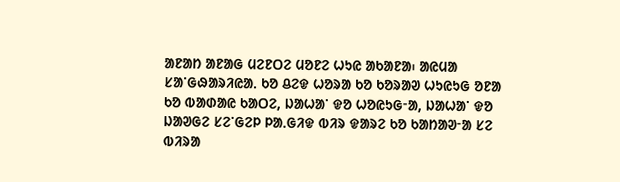ᱟᱱᱟᱴ ᱟᱱᱟᱜ ᱢᱮᱱᱛᱮ ᱢᱚᱱᱮ ᱦᱩᱭ ᱟᱠᱟᱱᱟ᱾ ᱟᱭᱢᱟ ᱥᱟᱸᱜᱷᱟᱨᱤᱭᱟᱹ ᱠᱚ ᱪᱮᱫ ᱦᱚᱨᱟ ᱠᱚ ᱠᱚᱨᱟᱣ ᱦᱩᱭᱩᱜ ᱚᱱᱟ ᱠᱚ ᱵᱟᱰᱟᱭ ᱠᱟᱛᱮ, ᱡᱟᱦᱟᱸ ᱫᱚ ᱦᱚᱭᱩᱜᱼᱟ, ᱡᱟᱦᱟᱸ ᱫᱚ ᱡᱟᱣᱜᱮ ᱥᱮᱸᱜᱮᱞ ᱞᱟᱹᱜᱤᱫ ᱵᱤᱨ ᱫᱟᱨᱮ ᱠᱚ ᱠᱟᱴᱟᱣᱼᱟ ᱥᱮ ᱵᱤᱨᱟ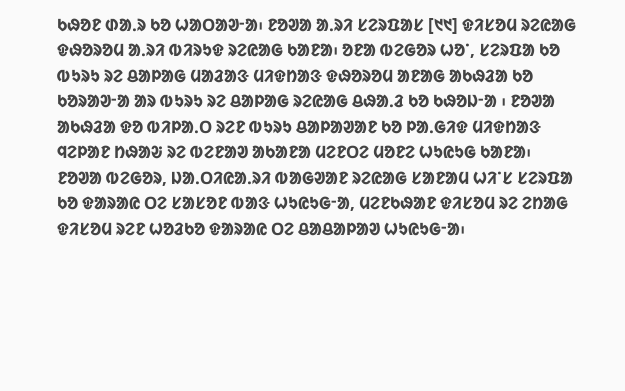ᱠᱷᱚᱱ ᱰᱟᱹᱨ ᱠᱚ ᱦᱟᱛᱟᱣᱼᱟ᱾ ᱱᱚᱣᱟ ᱟᱹᱨᱤ ᱥᱮᱨᱯᱟᱥ [᱑᱑] ᱫᱤᱥᱚᱢ ᱨᱮᱭᱟᱜ ᱫᱷᱚᱨᱚᱢ ᱟᱹᱨᱤ ᱵᱤᱨᱩᱫ ᱨᱮᱭᱟᱜ ᱠᱟᱱᱟ᱾ ᱚᱱᱟ ᱵᱮᱜᱚᱨ ᱦᱚᱸ, ᱥᱮᱨᱯᱟ ᱠᱚ ᱵᱩᱨᱩ ᱨᱮ ᱪᱟᱞᱟᱜ ᱢᱟᱲᱟᱝ ᱢᱤᱫᱴᱟᱝ ᱫᱷᱚᱨᱚᱢ ᱟᱱᱟᱜ ᱟᱠᱷᱲᱟ ᱠᱚ ᱠᱚᱨᱟᱣᱼᱟ ᱟᱨ ᱵᱩᱨᱩ ᱨᱮ ᱪᱟᱞᱟᱜ ᱨᱮᱭᱟᱜ ᱪᱷᱟᱹᱲ ᱠᱚ ᱠᱷᱚᱡᱼᱟ ᱾ ᱱᱚᱣᱟ ᱟᱠᱷᱲᱟ ᱫᱚ ᱵᱤᱞᱟᱹᱛ ᱨᱮᱱ ᱵᱩᱨᱩ ᱪᱟᱞᱟᱣᱟᱱ ᱠᱚ ᱞᱟᱹᱜᱤᱫ ᱢᱤᱫᱴᱟᱝ ᱧᱮᱞᱟᱱ ᱴᱷᱟᱶ ᱨᱮ ᱵᱮᱱᱟᱣ ᱟᱠᱟᱱᱟ ᱢᱮᱱᱛᱮ ᱢᱚᱱᱮ ᱦᱩᱭᱩᱜ ᱠᱟᱱᱟ᱾
ᱱᱚᱣᱟ ᱵᱮᱜᱚᱨ, ᱡᱟᱹᱛᱤᱭᱟᱹᱨᱤ ᱵᱟᱜᱣᱟᱱ ᱨᱮᱭᱟᱜ ᱥᱟᱱᱟᱢ ᱦᱤᱸᱥ ᱥᱮᱨᱯᱟ ᱠᱚ ᱫᱟᱨᱟᱭ ᱛᱮ ᱥᱟᱥᱚᱱ ᱵᱟᱝ ᱦᱩᱭᱩᱜᱼᱟ, ᱢᱮᱱᱠᱷᱟᱱ ᱫᱤᱥᱚᱢ ᱨᱮ ᱮᱴᱟᱜ ᱫᱤᱥᱚᱢ ᱨᱮᱱ ᱦᱚᱲᱠᱚ ᱫᱟᱨᱟᱭ ᱛᱮ ᱪᱟᱪᱟᱞᱟᱣ ᱦᱩᱭᱩᱜᱼᱟ᱾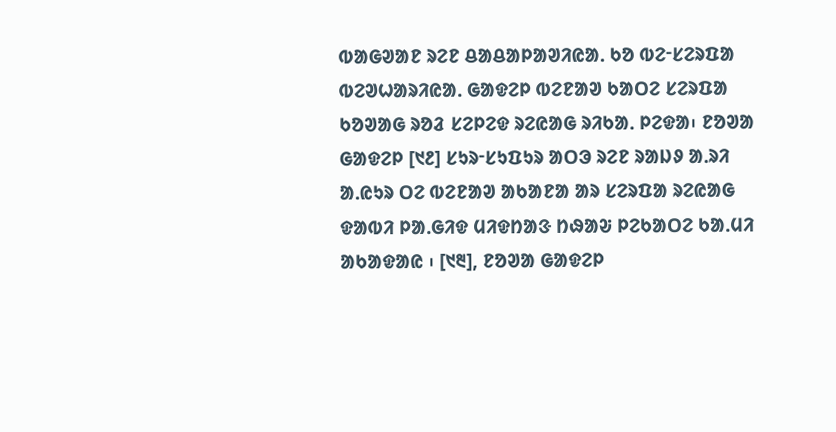ᱵᱟᱜᱣᱟᱱ ᱨᱮᱱ ᱪᱟᱪᱟᱞᱟᱣᱤᱭᱟᱹ ᱠᱚ ᱵᱮᱼᱥᱮᱨᱯᱟ ᱵᱮᱣᱦᱟᱨᱤᱭᱟᱹ ᱜᱟᱫᱮᱞ ᱵᱮᱱᱟᱣ ᱠᱟᱛᱮ ᱥᱮᱨᱯᱟ ᱠᱚᱣᱟᱜ ᱨᱚᱲ ᱥᱮᱞᱮᱫ ᱨᱮᱭᱟᱜ ᱨᱤᱠᱟᱹ ᱞᱮᱫᱟ᱾ ᱱᱚᱣᱟ ᱜᱟᱫᱮᱞ [᱑᱒] ᱥᱩᱨᱼᱥᱩᱯᱩᱨ ᱟᱛᱳ ᱨᱮᱱ ᱨᱟᱡᱽ ᱟᱹᱨᱤ ᱟᱹᱭᱩᱨ ᱛᱮ ᱵᱮᱱᱟᱣ ᱟᱠᱟᱱᱟ ᱟᱨ ᱥᱮᱨᱯᱟ ᱨᱮᱭᱟᱜ ᱫᱟᱵᱤ ᱞᱟᱹᱜᱤᱫ ᱢᱤᱫᱴᱟᱝ ᱴᱷᱟᱶ ᱞᱮᱠᱟᱛᱮ ᱠᱟᱹᱢᱤ ᱟᱠᱟᱫᱟᱭ ᱾ [᱑᱓], ᱱᱚᱣᱟ ᱜᱟᱫᱮᱞ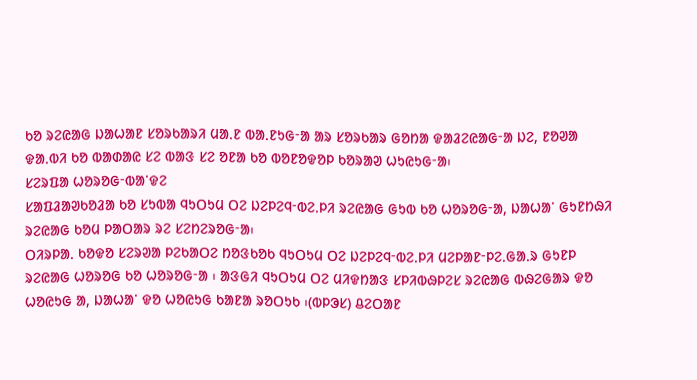ᱠᱚ ᱨᱮᱭᱟᱜ ᱡᱟᱦᱟᱱ ᱥᱚᱨᱠᱟᱨᱤ ᱢᱟᱹᱱ ᱵᱟᱹᱱᱩᱜᱼᱟ ᱟᱨ ᱥᱚᱨᱠᱟᱨ ᱜᱚᱴᱟ ᱫᱟᱲᱮᱭᱟᱜᱼᱟ ᱡᱮ, ᱱᱚᱣᱟ ᱫᱟᱹᱵᱤ ᱠᱚ ᱵᱟᱰᱟᱭ ᱥᱮ ᱵᱟᱝ ᱥᱮ ᱚᱱᱟ ᱠᱚ ᱵᱚᱱᱚᱫᱚᱞ ᱠᱚᱨᱟᱣ ᱦᱩᱭᱩᱜᱼᱟ᱾
ᱥᱮᱨᱯᱟ ᱦᱚᱨᱚᱜᱼᱵᱟᱸᱫᱮ
ᱥᱟᱯᱲᱟᱣᱠᱚᱲᱟ ᱠᱚ ᱥᱩᱵᱟ ᱧᱩᱛᱩᱢ ᱛᱮ ᱡᱮᱞᱮᱧᱼᱵᱮᱹᱞᱤ ᱨᱮᱭᱟᱜ ᱜᱩᱵ ᱠᱚ ᱦᱚᱨᱚᱜᱼᱟ, ᱡᱟᱦᱟᱸ ᱜᱩᱱᱴᱷᱤ ᱨᱮᱭᱟᱜ ᱠᱚᱢ ᱞᱟᱛᱟᱨ ᱨᱮ ᱥᱮᱴᱮᱨᱚᱜᱼᱟ᱾
ᱛᱤᱨᱞᱟᱹ ᱠᱚᱫᱚ ᱥᱮᱨᱣᱟ ᱞᱮᱠᱟᱛᱮ ᱴᱚᱝᱠᱚᱠ ᱧᱩᱛᱩᱢ ᱛᱮ ᱡᱮᱞᱮᱧᱼᱵᱮᱹᱞᱤ ᱢᱮᱞᱟᱱᱼᱞᱮᱹᱜᱟᱹᱨ ᱜᱩᱱᱞ ᱨᱮᱭᱟᱜ ᱦᱚᱨᱚᱜ ᱠᱚ ᱦᱚᱨᱚᱜᱼᱟ ᱾ ᱟᱝᱜᱤ ᱧᱩᱛᱩᱢ ᱛᱮ ᱢᱤᱫᱴᱟᱝ ᱥᱞᱤᱵᱷᱞᱮᱥ ᱨᱮᱭᱟᱜ ᱵᱷᱮᱜᱟᱨ ᱫᱚ ᱦᱚᱭᱩᱜ ᱟ, ᱡᱟᱦᱟᱸ ᱫᱚ ᱦᱚᱭᱩᱜ ᱠᱟᱱᱟ ᱨᱚᱛᱩᱠ ᱾(ᱵᱞᱳᱥ) ᱪᱮᱛᱟᱱ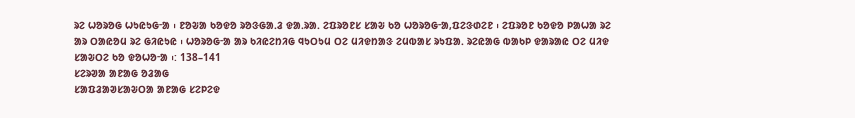ᱨᱮ ᱦᱚᱨᱚᱜ ᱦᱩᱭᱩᱜᱼᱟ ᱾ ᱱᱚᱶᱟ ᱠᱚᱫᱚ ᱨᱚᱝᱜᱟᱹᱲ ᱫᱟᱹᱨᱟᱹ ᱮᱯᱨᱚᱱᱥ ᱥᱟᱶ ᱠᱚ ᱦᱚᱨᱚᱜᱼᱟ,ᱯᱮᱝᱰᱮᱱ ᱾ ᱮᱯᱨᱚᱱ ᱠᱚᱫᱚ ᱞᱟᱦᱟ ᱨᱮ ᱟᱨ ᱛᱟᱭᱚᱢ ᱨᱮ ᱜᱤᱭᱩᱭ ᱾ ᱦᱚᱨᱚᱜᱼᱟ ᱟᱨ ᱠᱤᱭᱮᱴᱤᱜ ᱧᱩᱛᱩᱢ ᱛᱮ ᱢᱤᱫᱴᱟᱝ ᱮᱢᱵᱟᱥ ᱨᱩᱯᱟᱹ ᱨᱮᱭᱟᱜ ᱵᱟᱠᱞ ᱫᱟᱨᱟᱭ ᱛᱮ ᱢᱤᱫ ᱥᱟᱶᱛᱮ ᱠᱚ ᱫᱚᱦᱚᱼᱟ ᱾: 138–141
ᱥᱮᱨᱣᱟ ᱟᱱᱟᱜ ᱚᱲᱟᱜ
ᱥᱟᱯᱲᱟᱣᱥᱟᱶᱛᱟ ᱟᱱᱟᱜ ᱥᱮᱞᱮᱫ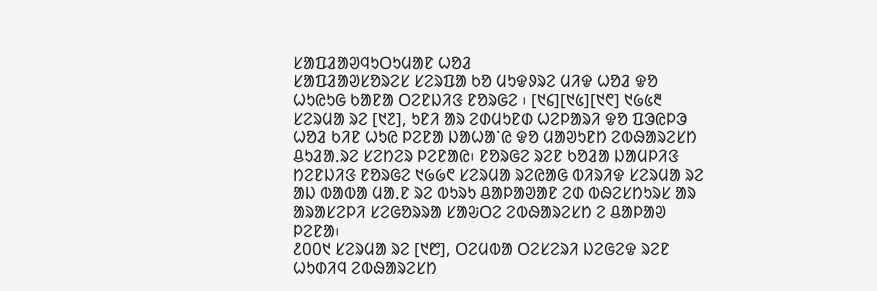ᱥᱟᱯᱲᱟᱣᱧᱩᱛᱩᱢᱟᱱ ᱦᱚᱲ
ᱥᱟᱯᱲᱟᱣᱥᱚᱨᱮᱥ ᱥᱮᱨᱯᱟ ᱠᱚ ᱢᱩᱫᱽᱨᱮ ᱢᱤᱫ ᱦᱚᱲ ᱫᱚ ᱦᱩᱭᱩᱜ ᱠᱟᱱᱟ ᱛᱮᱱᱡᱤᱝ ᱱᱚᱨᱜᱮ ᱾ [᱑᱔][᱑᱕][᱑᱖] ᱑᱙᱕᱓ ᱥᱮᱨᱢᱟ ᱨᱮ [᱑᱗], ᱩᱱᱤ ᱟᱨ ᱮᱰᱢᱩᱱᱰ ᱦᱮᱞᱟᱨᱤ ᱫᱚ ᱯᱳᱭᱞᱳ ᱦᱚᱲ ᱠᱤᱱ ᱦᱩᱭ ᱞᱮᱱᱟ ᱡᱟᱦᱟᱸᱭ ᱫᱚ ᱢᱟᱣᱩᱱᱴ ᱮᱵᱷᱟᱨᱮᱥᱴ ᱪᱩᱲᱟᱹᱨᱮ ᱥᱮᱴᱮᱨ ᱞᱮᱱᱟᱭ᱾ ᱱᱚᱨᱜᱮ ᱨᱮᱱ ᱠᱚᱲᱟ ᱡᱟᱢᱞᱤᱝ ᱴᱮᱱᱡᱤᱝ ᱱᱚᱨᱜᱮ ᱑᱙᱙᱖ ᱥᱮᱨᱢᱟ ᱨᱮᱭᱟᱜ ᱵᱤᱨᱤᱫ ᱥᱮᱨᱢᱟ ᱨᱮ ᱟᱡ ᱵᱟᱵᱟ ᱢᱟᱹᱱ ᱨᱮ ᱵᱩᱨᱩ ᱪᱟᱞᱟᱣᱟᱱ ᱮᱰ ᱵᱷᱮᱥᱴᱩᱨᱥ ᱟᱨ ᱟᱨᱟᱥᱮᱞᱤ ᱥᱮᱜᱚᱨᱨᱟ ᱥᱟᱶᱛᱮ ᱮᱵᱷᱟᱨᱮᱥᱴ ᱮ ᱪᱟᱞᱟᱣ ᱞᱮᱱᱟ᱾
᱒᱐᱐᱑ ᱥᱮᱨᱢᱟ ᱨᱮ [᱑᱘], ᱛᱮᱢᱵᱟ ᱛᱮᱥᱮᱨᱤ ᱡᱮᱜᱮᱫ ᱨᱮᱱ ᱦᱩᱰᱤᱧ ᱮᱵᱷᱟᱨᱮᱥᱴ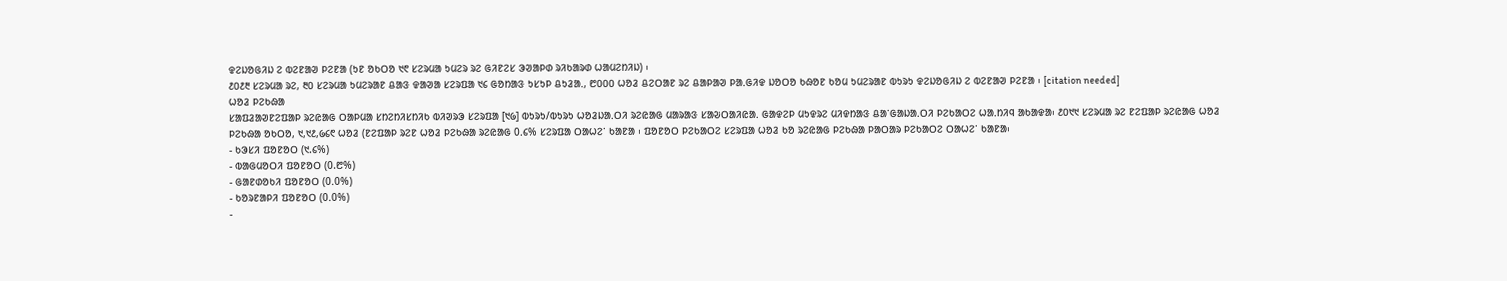ᱫᱮᱡᱚᱜᱤᱡ ᱮ ᱵᱮᱱᱟᱣ ᱞᱮᱱᱟ (ᱩᱱ ᱚᱠᱛᱚ ᱑᱖ ᱥᱮᱨᱢᱟ ᱩᱢᱮᱨ ᱨᱮ ᱜᱤᱱᱮᱥ ᱳᱣᱟᱞᱰ ᱨᱤᱠᱟᱨᱰ ᱦᱟᱢᱮᱴᱤᱡ) ᱾
᱒᱐᱒᱓ ᱥᱮᱨᱢᱟ ᱨᱮ, ᱓᱐ ᱥᱮᱨᱢᱟ ᱩᱢᱮᱨᱟᱱ ᱪᱟᱝ ᱫᱟᱣᱟ ᱥᱮᱨᱯᱟ ᱑᱔ ᱜᱚᱴᱟᱝ ᱩᱥᱩᱞ ᱪᱩᱲᱟᱹ, ᱘᱐᱐᱐ ᱦᱚᱲ ᱪᱮᱛᱟᱱ ᱨᱮ ᱪᱟᱞᱟᱣ ᱞᱟᱹᱜᱤᱫ ᱡᱚᱛᱚ ᱠᱷᱚᱱ ᱠᱚᱢ ᱩᱢᱮᱨᱟᱱ ᱵᱩᱨᱩ ᱫᱮᱡᱚᱜᱤᱡ ᱮ ᱵᱮᱱᱟᱣ ᱞᱮᱱᱟ ᱾ [citation needed]
ᱦᱚᱲ ᱞᱮᱠᱷᱟ
ᱥᱟᱯᱲᱟᱣᱱᱮᱯᱟᱞ ᱨᱮᱭᱟᱜ ᱛᱟᱞᱢᱟ ᱥᱴᱮᱴᱤᱥᱴᱤᱠ ᱵᱤᱣᱨᱳ ᱥᱮᱨᱯᱟ [᱑᱙] ᱵᱩᱨᱩ/ᱵᱩᱨᱩ ᱦᱚᱲᱡᱟᱹᱛᱤ ᱨᱮᱭᱟᱜ ᱢᱟᱨᱟᱝ ᱥᱟᱶᱛᱟᱤᱭᱟᱹ ᱜᱟᱫᱮᱞ ᱢᱩᱫᱨᱮ ᱢᱤᱫᱴᱟᱝ ᱪᱟᱸᱜᱟᱡᱟᱹᱛᱤ ᱞᱮᱠᱟᱛᱮ ᱦᱟᱹᱴᱤᱧ ᱟᱠᱟᱫᱟ᱾ ᱒᱐᱑᱑ ᱥᱮᱨᱢᱟ ᱨᱮ ᱱᱮᱯᱟᱞ ᱨᱮᱭᱟᱜ ᱦᱚᱲ ᱞᱮᱠᱷᱟ ᱚᱠᱛᱚ, ᱑,᱑᱒,᱙᱔᱖ ᱦᱚᱲ (ᱱᱮᱯᱟᱞ ᱨᱮᱱ ᱦᱚᱲ ᱞᱮᱠᱷᱟ ᱨᱮᱭᱟᱜ 0ᱹ᱔% ᱥᱮᱨᱯᱟ ᱛᱟᱦᱮᱸ ᱠᱟᱱᱟ ᱾ ᱯᱚᱱᱚᱛ ᱞᱮᱠᱟᱛᱮ ᱥᱮᱨᱯᱟ ᱦᱚᱲ ᱠᱚ ᱨᱮᱭᱟᱜ ᱞᱮᱠᱷᱟ ᱞᱟᱛᱟᱨ ᱞᱮᱠᱟᱛᱮ ᱛᱟᱦᱮᱸ ᱠᱟᱱᱟ᱾
- ᱠᱳᱥᱤ ᱯᱚᱱᱚᱛ (᱑.᱔%)
- ᱵᱟᱜᱢᱚᱛᱤ ᱯᱚᱱᱚᱛ (0.᱘%)
- ᱜᱟᱱᱰᱚᱠᱤ ᱯᱚᱱᱚᱛ (0ᱹ0%)
- ᱠᱚᱨᱱᱟᱞᱤ ᱯᱚᱱᱚᱛ (0ᱹ0%)
-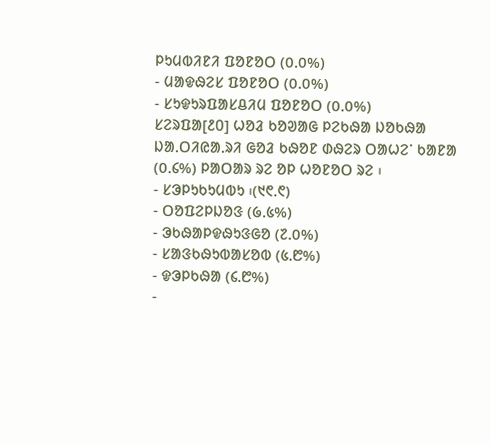ᱞᱩᱢᱵᱤᱱᱤ ᱯᱚᱱᱚᱛ (0ᱹ0%)
- ᱢᱟᱫᱷᱮᱥ ᱯᱚᱱᱚᱛ (0ᱹ0%)
- ᱥᱩᱫᱩᱨᱯᱟᱥᱪᱤᱢ ᱯᱚᱱᱚᱛ (0ᱹ0%)
ᱥᱮᱨᱯᱟ[᱒᱐] ᱦᱚᱲ ᱠᱚᱣᱟᱜ ᱞᱮᱠᱷᱟ ᱡᱚᱠᱷᱟ ᱡᱟᱹᱛᱤᱭᱟᱹᱨᱤ ᱜᱚᱲ ᱠᱷᱚᱱ ᱰᱷᱮᱨ ᱛᱟᱦᱮᱸ ᱠᱟᱱᱟ (0ᱹ᱔%) ᱞᱟᱛᱟᱨ ᱨᱮ ᱚᱞ ᱦᱚᱱᱚᱛ ᱨᱮ ᱾
- ᱥᱳᱞᱩᱠᱩᱢᱵᱩ ᱾(᱑᱖.᱖)
- ᱛᱚᱯᱮᱞᱡᱚᱝ (᱙ᱹ᱕%)
- ᱳᱠᱷᱟᱞᱫᱷᱩᱝᱜᱚ (᱗ᱹ0%)
- ᱥᱟᱝᱠᱷᱩᱵᱟᱥᱚᱵ (᱕ᱹ᱘%)
- ᱫᱳᱞᱠᱷᱟ (᱔ᱹ᱘%)
-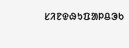ᱥᱤᱱᱫᱷᱩᱯᱟᱞᱪᱳᱠ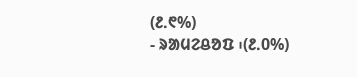(᱒ᱹ᱖%)
- ᱨᱟᱢᱮᱪᱚᱯ ᱾(᱒ᱹ0%)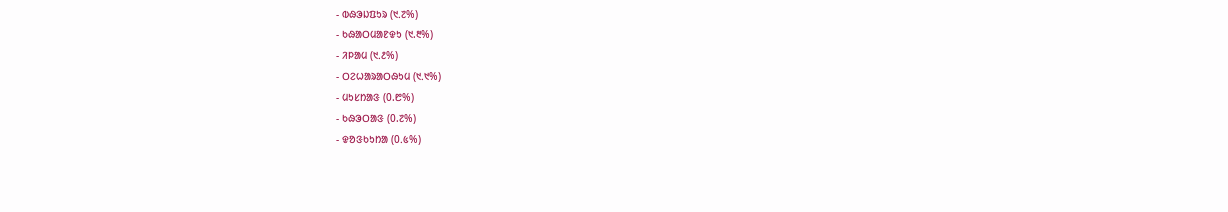- ᱵᱷᱳᱡᱯᱩᱨ (᱑ᱹ᱗%)
- ᱠᱷᱟᱛᱢᱟᱱᱫᱩ (᱑.᱓%)
- ᱤᱞᱟᱢ (᱑ᱹ᱒%)
- ᱛᱮᱦᱟᱨᱟᱛᱷᱩᱢ (᱑ᱹ᱑%)
- ᱢᱩᱥᱴᱟᱝ (0.᱘%)
- ᱠᱷᱳᱛᱟᱝ (0.᱗%)
- ᱫᱚᱝᱠᱩᱴᱟ (0ᱹ᱕%)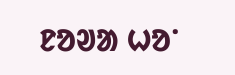ᱱᱚᱣᱟ ᱦᱚᱸ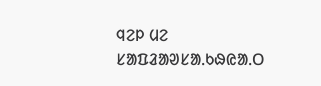ᱧᱮᱞ ᱢᱮ
ᱥᱟᱯᱲᱟᱣᱥᱟᱹᱠᱷᱭᱟᱹᱛ